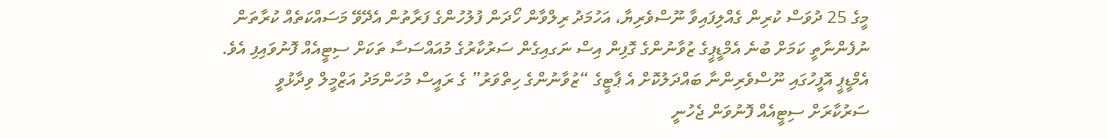މީގެ 25 ދުވަސް ކުރިން ގެއްލިފައިވާ ނޫސްވެރިޔާ، އަހުމަދު ރިލްވާން ހޯދަން ފުލުހުންގެ ފަރާތުން އެދޭވޭ މަސައްކަތެއް ކުރާތަން ނުފެންނާތީ ކަމަށް ބުނެ އެމްޑީޕީގެ ޒުވާނުންގެ ގޮފިން އިސް ނަގއިގެން ސަރުކާރުގެ މުއައްސަސާ ތަކަށް ސިޓީއެއް ފޮނުވައިފި އެވެ.
އެމްޑީޕީ އޮފީހުގައި ނޫސްވެރިންނާ ބައްދަލުކޮށް އެ ޕާޓީގެ “ޒުވާނުންގެ ހިތްވަރު” ގެ ރައީސް މުހަންމަދު އަޒްމީލް ވިދާޅުވީ ސަރުކާރަށް ސިޓީއެއް ފޮނުވަން ޖެހުނީ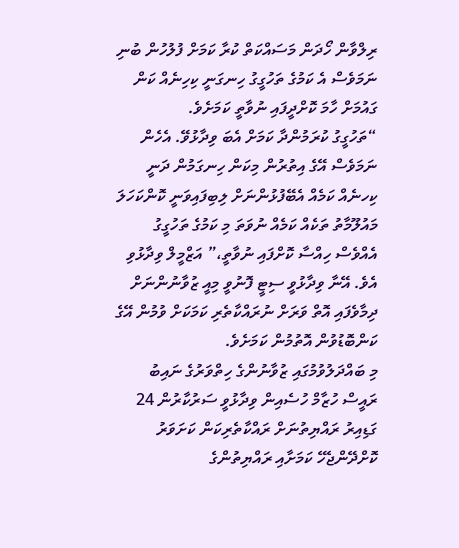ރިލްވާން ހޯދަން މަސައްކަތް ކުރާ ކަމަށް ފުލުހުން ބުނި ނަމަވެސް އެ ކަމުގެ ތަހުގީގު ހިނގަނީ ކިހިނެއް ކަން ގައުމަށް ހާމަ ކޮށްދީފައި ނުވާތީ ކަމަށެވެ.
“ތަހުގީގު ކުރަމުންދާ ކަމަށް އެބަ ވިދާޅުވޭ. އެހެން ނަމަވެސް އޭގެ އިތުރުން މިކަން ހިނގަމުން ދަނީ ކިހނެއް ކަމެއް އެބޭފުޅުންނަށް ލިބިފައިވަނީ ކޮންކަހަލަ މައުލޫމާތު ތަކެއް ކަމެއް ނުވަތަ މި ކަމުގެ ތަހުގީގު އެއްވެސް ހިއްސާ ކޮށްފައި ނުވާތީ،” އަޒްމީލް ވިދާޅުވި އެވެ. އޭނާ ވިދާޅުވީ ސިޓީ ފޮނުވީ މިއީ ޒުވާނުންނަށް ދިމާވެފައި އޮތް ވަރަށް ނުރައްކާތެރި ކަމަކަށް ވުމުން އޭގެ ކަންބޮޑުވުން އޮތުމުން ކަމަށެވެ.
މި ބައްދަލުވުމުގައި ޒުވާނުންގެ ހިތްވަރުގެ ނައިބު ރައީސް ހުޒާމް ހުސެއިން ވިދާޅުވީ ސަރުކާރުން 24 ގަޑިއިރު ރައްޔިތުނަށް ރައްކާތެރިކަން ކަށަވަރު ކޮށްދޭންޖެހޭ ކަމަށާއި ރައްޔިތުންގެ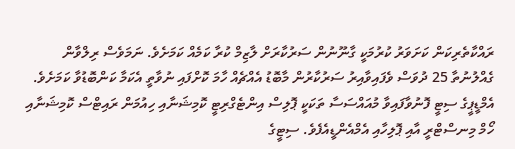ރައްކާތެރިކަން ކަށަވަރު ކުރުމަކީ ގާނޫނުން ސަރުކާރަށް ލާޒިމް ކުރާ ކަމެއް ކަމަށެވެ. ނަމަވެސް ރިލްވާން ގެއްލުނުތާ 25 ދުވަސް ވެފައިވާއިރު ސަރުކާރުން މާބޮޑު އެއްޗެއް ހާމަ ކޮށްފައި ނުވާތީ އެކަމާ ކަންބޮޑުވާ ކަމަށެވެ.
އެމްޑީޕީގެ ސިޓީ ފޮނުވާފައިވާ މުއައްސަސާ ތަކަކީ ޕޮލިސް އިންޓެގްރިޓީ ކޮމިޝަނާއި ހިއުމަން ރައިޓްސް ކޮމިޝަނާއި ހޯމް މިނސްޓްރީ އާއި ޕޮލިހާއި އެމްއެންޑީއެފެވެ. ސިޓީގެ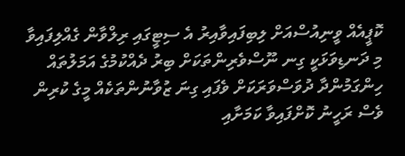ކޮޕީއެއް ވީނިއުސްއަށް ލިބިފައިވާއިރު އެ ސިޓީގައި ރިލްވާން ގެއްލިފައިވާ މި ދަނޑިވަޅަކީ ގިނ ނޫސްވެރިންތަކަށް ބިރު ދެއްކުމުގެ އަމަލުތައް ހިންގަމުންދާ ދުވަސްވަރަކަށް ވެފައި ގިނަ ޒުވާނުންތަކެއް މީގެ ކުރިން ވެސް ރަހީނު ކޮށްފައިވާ ކަމަށާއި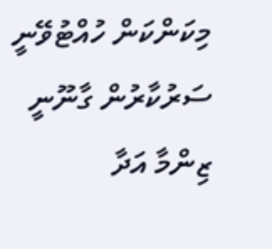މިކަންކަން ހުއްޓުވޭނީ ސަރުކާރުން ގާނޫނީ ޒިންމާ އަދާ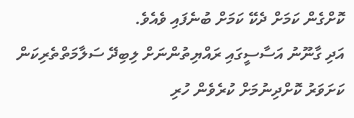ކޮށްގެން ކަމަށް ދެކޭ ކަމަށް ބުނެފައި ވެއެވެ.
އަދި ގާނޫނު އަސާސީގައި ރައްޔިތުންނަށް ލިބިދޭ ސަލާމަތްތެރިކަން ކަށަވަރު ކޮށްދިނުމަށް ކުރެވެން ހުރި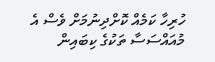ހުރިހާ ކަމެއް ކޮށްދިނުމަށް ވެސް އެ މުއައްސަސާ ތަކުގެ ކިބައިން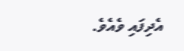އެދިފައި ވެއެވެ.